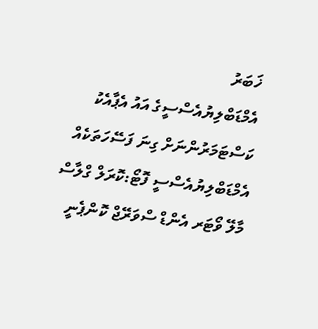ޚަބަރު
އެމްޑަބްލިޔުއެސްސީގެ އައު އެޕާއެކު ކަސްޓަމަރުންނަށް ގިނަ ފަސޭހަތަކެއް
އެމްޑަބްލިޔުއެސްސީ ފޮޓޯ:ކޮރަލް ގްލާސް
މާލޭ ވޯޓަރ އެންޑް ސްވަރޭޖް ކޮންޕެނީ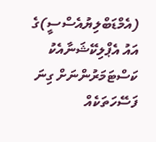(އެމްޑަބްލިޔުއެސްސީ)ގެ އައު އެޕްލިކޭޝަނާއެކު ކަސްޓަމަރުންނަށް ގިނަ ފަސޭހަތަކެއް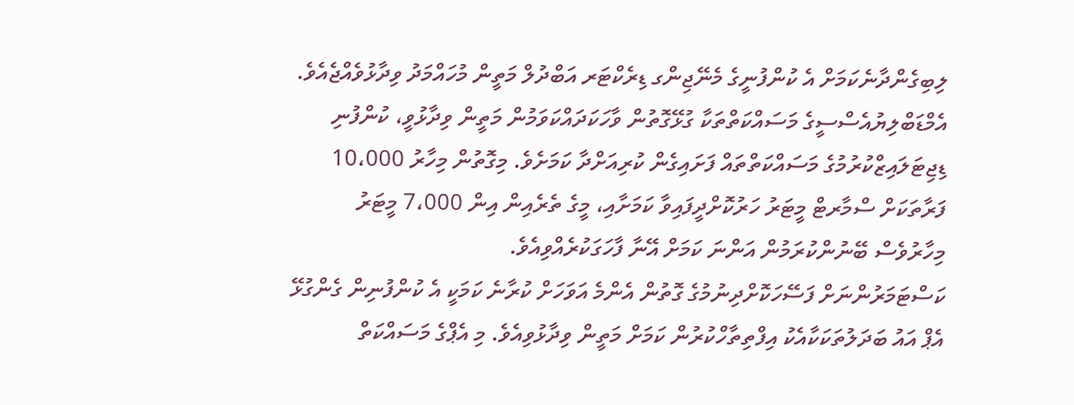ލިބިގެންދާނެކަމަށް އެ ކުންފުނީގެ މެނޭޖިންގ ޑިރެކްޓަރ އަބްދުލް މަތީން މުހައްމަދު ވިދާޅުވެއްޖެއެވެ.
އެމްޑަބްލިޔުއެސްސީގެ މަސައްކަތްތަކާ ގުޅޭގޮތުން ވާހަކަދައްކަވަމުން މަތީން ވިދާޅުވީ، ކުންފުނި ޑިޖިޓަލައިޒްކުރުމުގެ މަސައްކަތްތައް ފަށައިގެން ކުރިއަށްދާ ކަމަށެވެ. މިގޮތުން މިހާރު 10،000 ފަރާތަކަށް ސްމާރޓް މީޓަރު ހަރުކޮށްދީފައިވާ ކަމަށާއި، މީގެ ތެރެއިން އިން 7،000 މީޓަރު މިހާރުވެސް ބޭނުންކުރަމުން އަންނަ ކަމަށް އޭނާ ފާހަގަކުރެއްވިއެވެ.
ކަސްޓަމަރުންނަށް ފަސޭހަކޮށްދިނުމުގެ ގޮތުން އެންމެ އަވަހަށް ކުރާނެ ކަމަކީ އެ ކުންފުނިން ގެންގުޅޭ އެޕް އައު ބަދަލުތަކަކާއެކު އިފްތިތާހްކުރުން ކަމަށް މަތީން ވިދާޅުވިއެވެ. މި އެޕްގެ މަސައްކަތް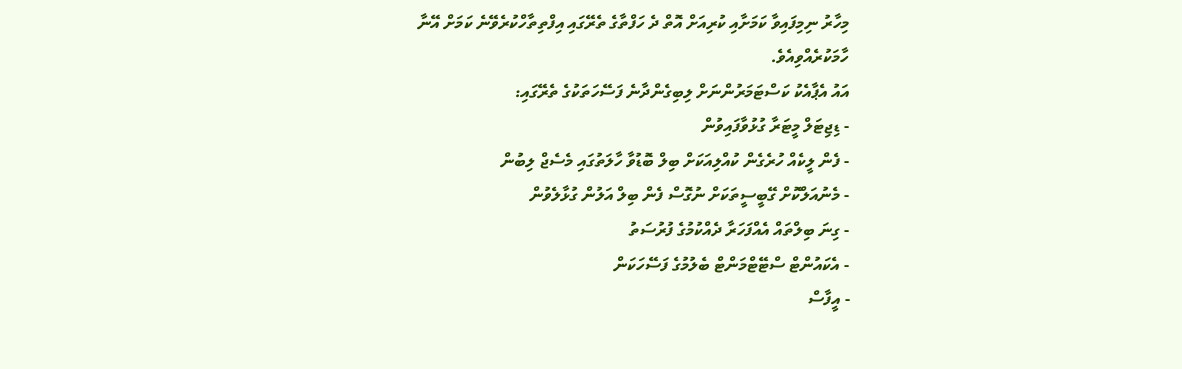މިހާރު ނިމިފައިވާ ކަމަށާއި ކުރިއަށް އޮތް ދެ ހަފްތާގެ ތެރޭގައި އިފްތިތާހްކުރެވޭނެ ކަމަށް އޭނާ ހާމަކުރެއްވިއެވެ.
އައު އެޕާއެކު ކަސްޓަމަރުންނަށް ލިބިގެންދާނެ ފަސޭހަތަކުގެ ތެރޭގައި:
- ޑިޖިޓަލް މީޓަރާ ގުޅުވާފައިވުން
- ފެން ލީކެއް ހުރެގެން ކުއްލިއަކަށް ބިލް ބޮޑުވާ ހާލަތުގައި މެސެޖް ލިބުން
- މެނުއަލްކޮށް ގޭބީސީތަކަށް ނުގޮސް ފެން ބިލް އަލުން ގުޅާލެވުން
- ގިނަ ބިލްތައް އެއްފަހަރާ ދެއްކުމުގެ ފުރުސަތު
- އެކައުންޓް ސްޓޭޓްމަންޓް ބެލުމުގެ ފަސޭހަކަން
- އީފާސް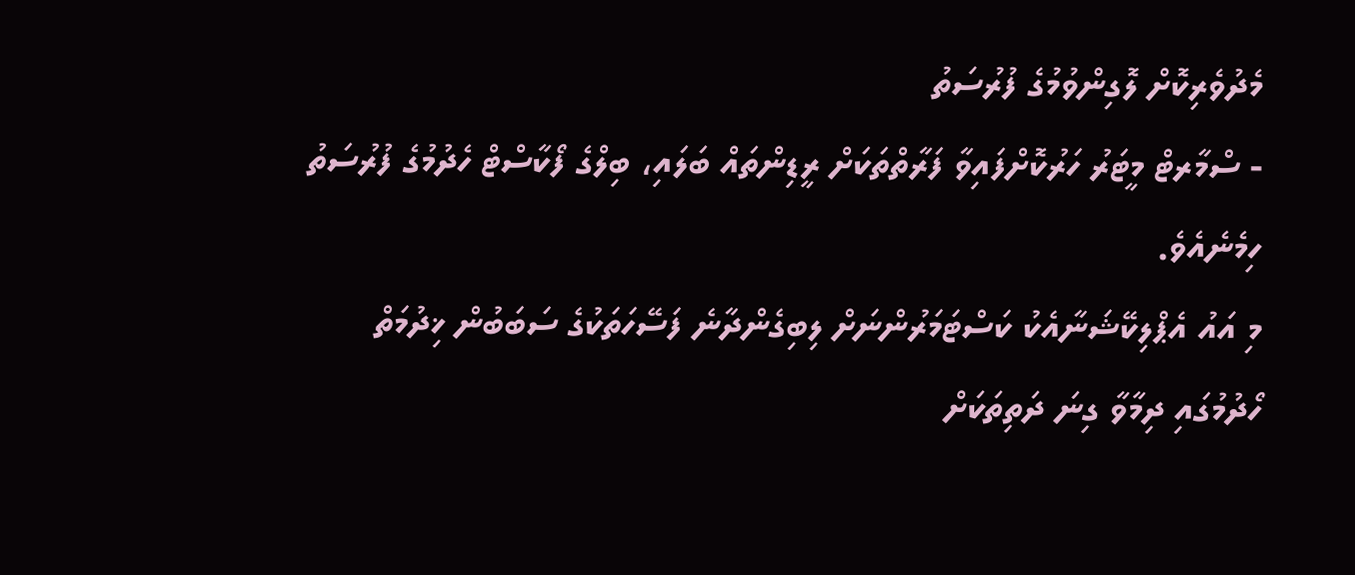މެދުވެރިކޮށް ލޮގިންވުމުގެ ފުރުސަތު
- ސްމާރޓް މީޓަރު ހަރުކޮށްފައިވާ ފަރާތްތަކަށް ރީޑިންތައް ބަލައި، ބިލްގެ ފޯކާސްޓް ހެދުމުގެ ފުރުސަތު ހިމެނެއެވެ.
މި އައު އެޕްލިކޭޝަނާއެކު ކަސްޓަމަރުންނަށް ލިބިގެންދާނެ ފަސޭހަތަކުގެ ސަބަބުން ޚިދުމަތް ހޯދުމުގައި ދިމާވާ ގިނަ ދަތިތަކަށް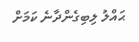ޙައްލު ލިބިގެންދާނެ ކަމަށް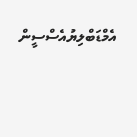އެމްޑަބްލިޔުއެސްސީން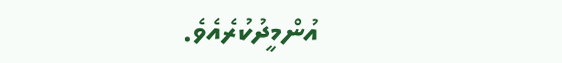އުންމީދުކުރެއެވެ.